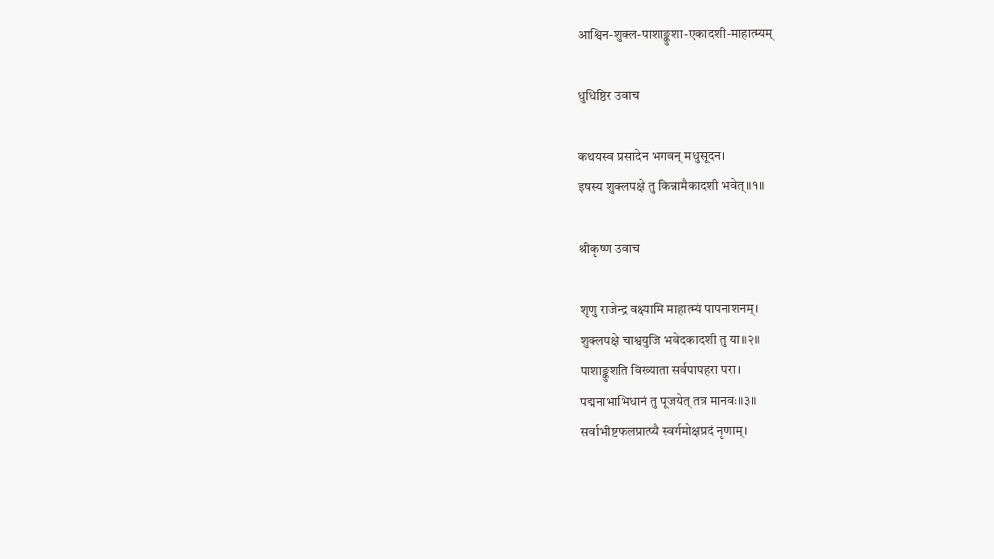आश्विन-शुक्ल-पाशाङ्कुशा-एकादशी-माहात्म्यम्

धुधिष्ठिर उवाच

कथयस्व प्रसादेन भगवन् मधुसूदन।
इषस्य शुक्लपक्षे तु किन्नामैकादशी भवेत्॥१॥

श्रीकृष्ण उवाच

शृणु राजेन्द्र वक्ष्यामि माहात्म्यं पापनाशनम्।
शुक्लपक्षे चाश्वयुजि भवेदकादशी तु या॥२॥
पाशाङ्कुशति विख्याता सर्वपापहरा परा।
पद्मनाभाभिधानं तु पूजयेत् तत्र मानवः॥३॥
सर्वाभीष्टफलप्रात्प्यै स्वर्गमोक्षप्रदं नृणाम्।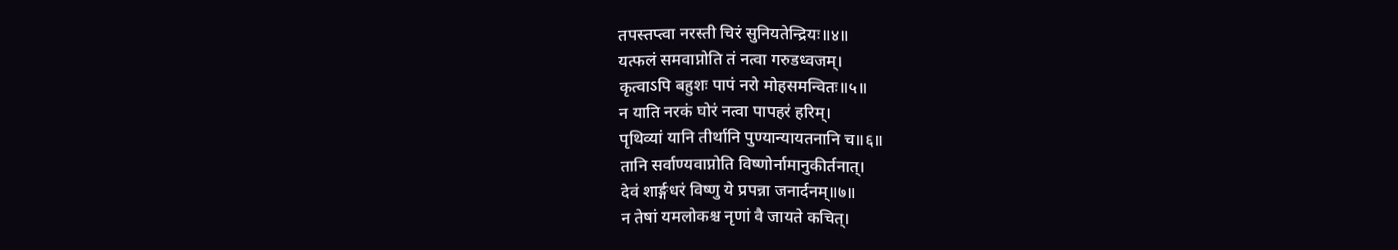तपस्तप्त्वा नरस्ती चिरं सुनियतेन्द्रियः॥४॥
यत्फलं समवाप्नोति तं नत्वा गरुडध्वजम्।
कृत्वाऽपि बहुशः पापं नरो मोहसमन्वितः॥५॥
न याति नरकं घोरं नत्वा पापहरं हरिम्।
पृथिव्यां यानि तीर्थानि पुण्यान्यायतनानि च॥६॥
तानि सर्वाण्यवाप्नोति विष्णोर्नामानुकीर्तनात्।
देवं शार्ङ्गधरं विष्णु ये प्रपन्ना जनार्दनम्॥७॥
न तेषां यमलोकश्च नृणां वै जायते कचित्।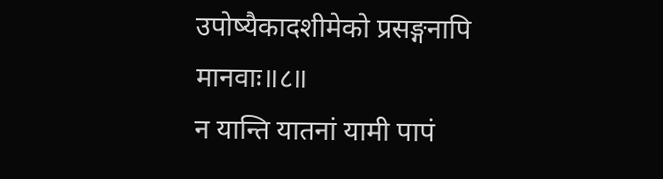उपोष्यैकादशीमेको प्रसङ्गनापि मानवाः॥८॥
न यान्ति यातनां यामी पापं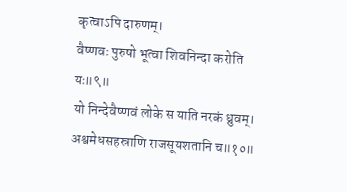कृत्वाऽपि दारुणम्।
वैष्णवः पुरुषो भूत्वा शिवनिन्दा करोति यः॥९॥
यो निन्देवैष्णवं लोके स याति नरकं ध्रुवम्।
अश्वमेधसहस्राणि राजसूयशतानि च॥१०॥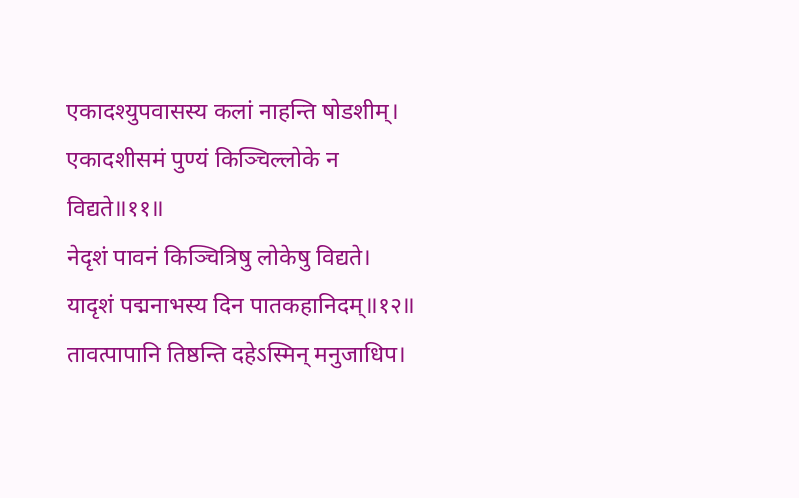एकादश्युपवासस्य कलां नाहन्ति षोडशीम्।
एकादशीसमं पुण्यं किञ्चिल्लोके न विद्यते॥११॥
नेदृशं पावनं किञ्चित्रिषु लोकेषु विद्यते।
यादृशं पद्मनाभस्य दिन पातकहानिदम्॥१२॥
तावत्पापानि तिष्ठन्ति दहेऽस्मिन् मनुजाधिप।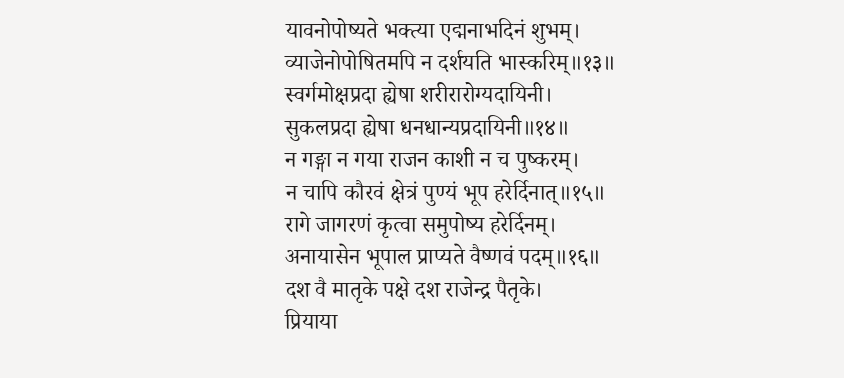यावनोपोष्यते भक्त्या एद्मनाभदिनं शुभम्।
व्याजेनोपोषितमपि न दर्शयति भास्करिम्॥१३॥
स्वर्गमोक्षप्रदा ह्येषा शरीरारोग्यदायिनी।
सुकलप्रदा ह्येषा धनधान्यप्रदायिनी॥१४॥
न गङ्गा न गया राजन काशी न च पुष्करम्।
न चापि कौरवं क्षेत्रं पुण्यं भूप हरेर्दिनात्॥१५॥
रागे जागरणं कृत्वा समुपोष्य हरेर्दिनम्।
अनायासेन भूपाल प्राप्यते वैष्णवं पदम्॥१६॥
दश वै मातृके पक्षे दश राजेन्द्र पैतृके।
प्रियाया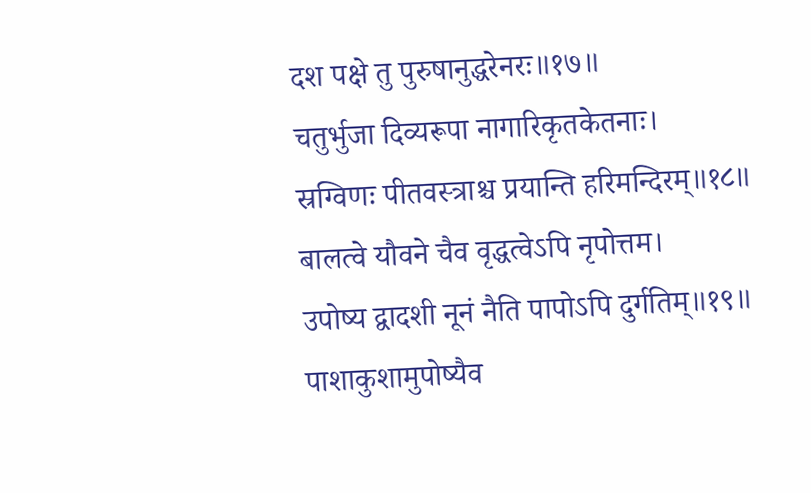दश पक्षे तु पुरुषानुद्धरेनरः॥१७॥
चतुर्भुजा दिव्यरूपा नागारिकृतकेतनाः।
स्रग्विणः पीतवस्त्राश्च प्रयान्ति हरिमन्दिरम्॥१८॥
बालत्वे यौवने चैव वृद्धत्वेऽपि नृपोत्तम।
उपोष्य द्वादशी नूनं नैति पापोऽपि दुर्गतिम्॥१९॥
पाशाकुशामुपोष्यैव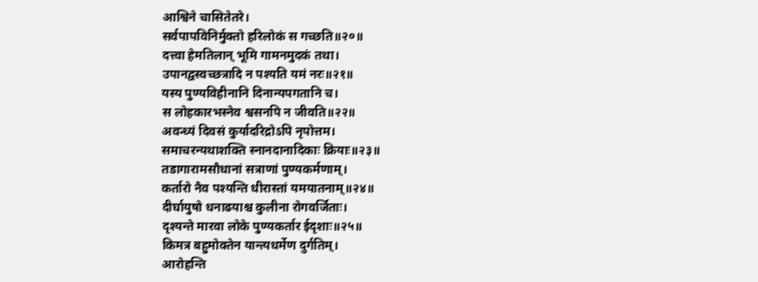आश्विने चासितेतरे।
सर्वपापविनिर्मुक्तो हरिलोकं स गच्छति॥२०॥
दत्त्वा हेमतिलान् भूमि गामनमुदकं तथा।
उपानद्वस्वच्छत्रादि न पश्यति यमं नरः॥२१॥
यस्य पुण्यविहीनानि दिनान्यपगतानि च।
स लोहकारभस्नेव श्वसनपि न जीवति॥२२॥
अवन्ध्यं दिवसं कुर्यादरिद्रोऽपि नृपोत्तम।
समाचरन्यथाशक्ति स्नानदानादिकाः क्रियाः॥२३॥
तडागारामसौधानां सत्राणां पुण्यकर्मणाम्।
कर्तारो नैव पश्यन्ति धीरास्तां यमयातनाम्॥२४॥
दीर्घायुषो धनाढयाश्च कुलीना रोगवर्जिताः।
दृश्यन्ते मारवा लोके पुण्यकर्तार ईदृशाः॥२५॥
किमत्र बहुमोक्तेन यान्त्यधर्मेण दुर्गतिम्।
आरोहन्ति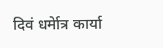दिवं धर्मेात्र कार्या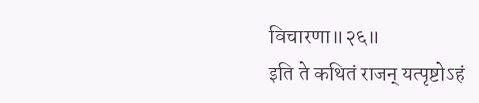विचारणा॥२६॥
इति ते कथितं राजन् यत्पृष्टोऽहं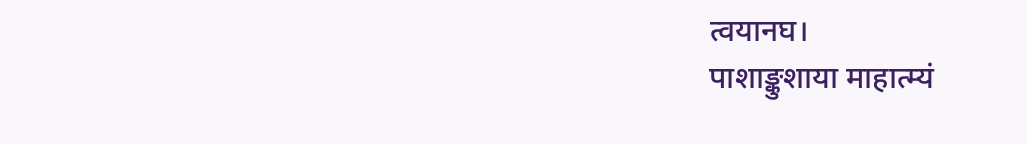त्वयानघ।
पाशाङ्कुशाया माहात्म्यं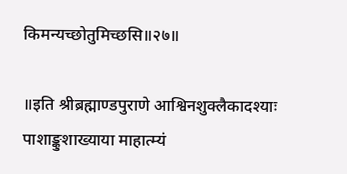किमन्यच्छोतुमिच्छसि॥२७॥

॥इति श्रीब्रह्माण्डपुराणे आश्विनशुक्लैकादश्याः पाशाङ्कुशाख्याया माहात्म्यं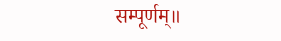सम्पूर्णम्॥